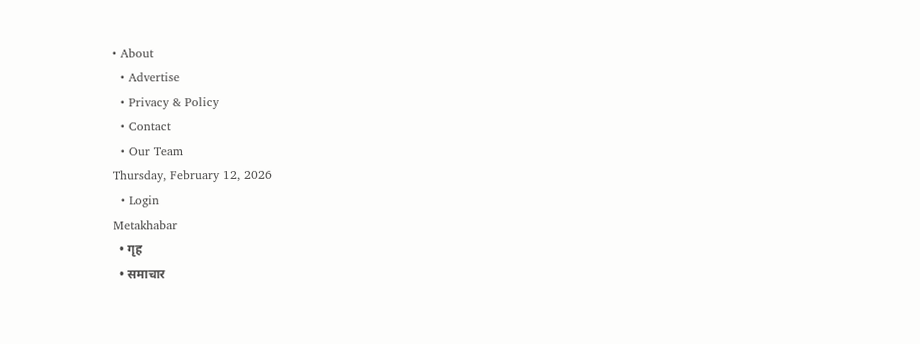• About
  • Advertise
  • Privacy & Policy
  • Contact
  • Our Team
Thursday, February 12, 2026
  • Login
Metakhabar
  • गृह
  • समाचार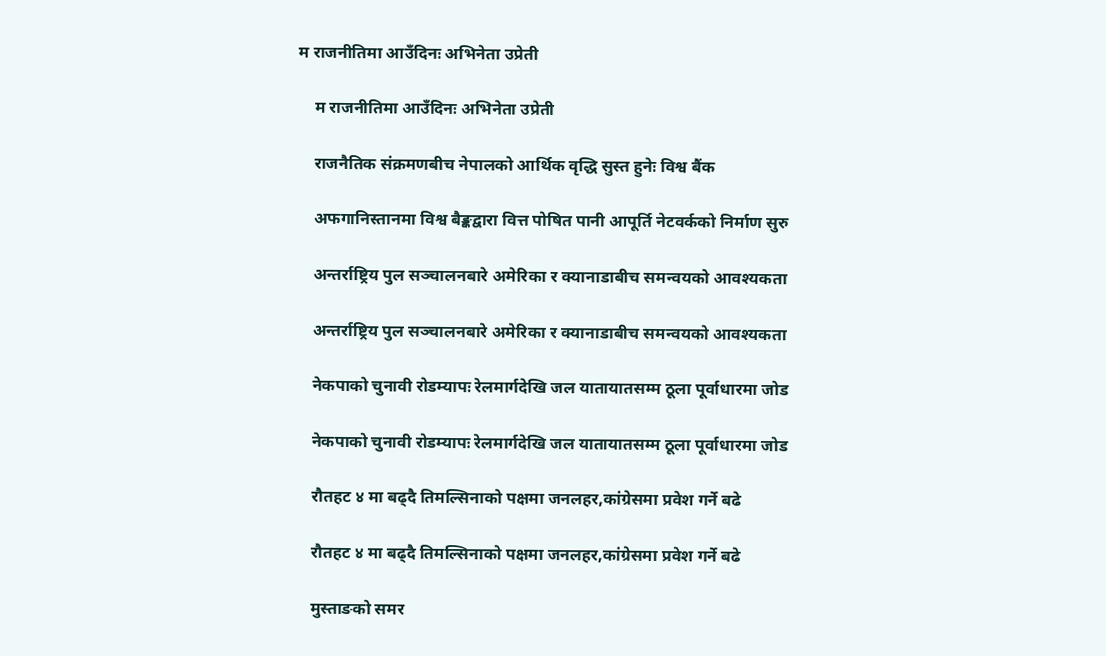म राजनीतिमा आउँदिनः अभिनेता उप्रेती

    म राजनीतिमा आउँदिनः अभिनेता उप्रेती

    राजनैतिक संक्रमणबीच नेपालको आर्थिक वृद्धि सुस्त हुनेः विश्व बैंक

    अफगानिस्तानमा विश्व बैङ्कद्वारा वित्त पोषित पानी आपूर्ति नेटवर्कको निर्माण सुरु

    अन्तर्राष्ट्रिय पुल सञ्चालनबारे अमेरिका र क्यानाडाबीच समन्वयको आवश्यकता

    अन्तर्राष्ट्रिय पुल सञ्चालनबारे अमेरिका र क्यानाडाबीच समन्वयको आवश्यकता

    नेकपाको चुनावी रोडम्यापः रेलमार्गदेखि जल यातायातसम्म ठूला पूर्वाधारमा जोड

    नेकपाको चुनावी रोडम्यापः रेलमार्गदेखि जल यातायातसम्म ठूला पूर्वाधारमा जोड

    रौतहट ४ मा बढ्दै तिमल्सिनाको पक्षमा जनलहर,कांग्रेसमा प्रवेश गर्ने बढे

    रौतहट ४ मा बढ्दै तिमल्सिनाको पक्षमा जनलहर,कांग्रेसमा प्रवेश गर्ने बढे

    मुस्ताङको समर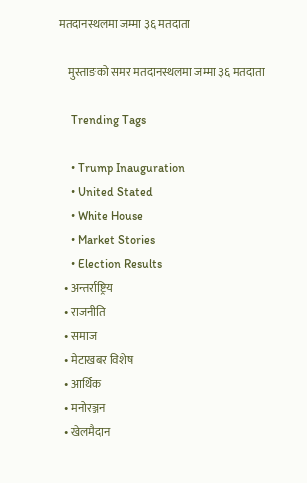मतदानस्थलमा जम्मा ३६ मतदाता

    मुस्ताङको समर मतदानस्थलमा जम्मा ३६ मतदाता

    Trending Tags

    • Trump Inauguration
    • United Stated
    • White House
    • Market Stories
    • Election Results
  • अन्तर्राष्ट्रिय
  • राजनीति
  • समाज
  • मेटाखबर विशेष
  • आर्थिक
  • मनोरञ्जन
  • खेलमैदान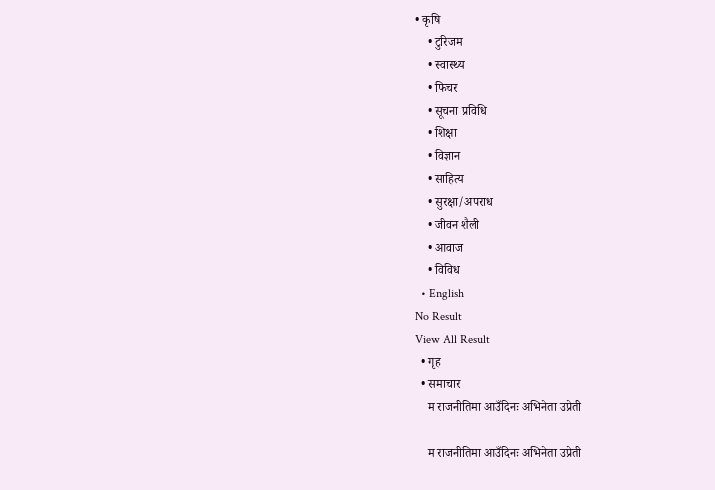• कृषि
    • टुरिजम
    • स्वास्थ्य
    • फिचर
    • सूचना प्रविधि
    • शिक्षा
    • विज्ञान
    • साहित्य
    • सुरक्षा/अपराध
    • जीवन शैली
    • आवाज
    • विविध
  • English
No Result
View All Result
  • गृह
  • समाचार
    म राजनीतिमा आउँदिनः अभिनेता उप्रेती

    म राजनीतिमा आउँदिनः अभिनेता उप्रेती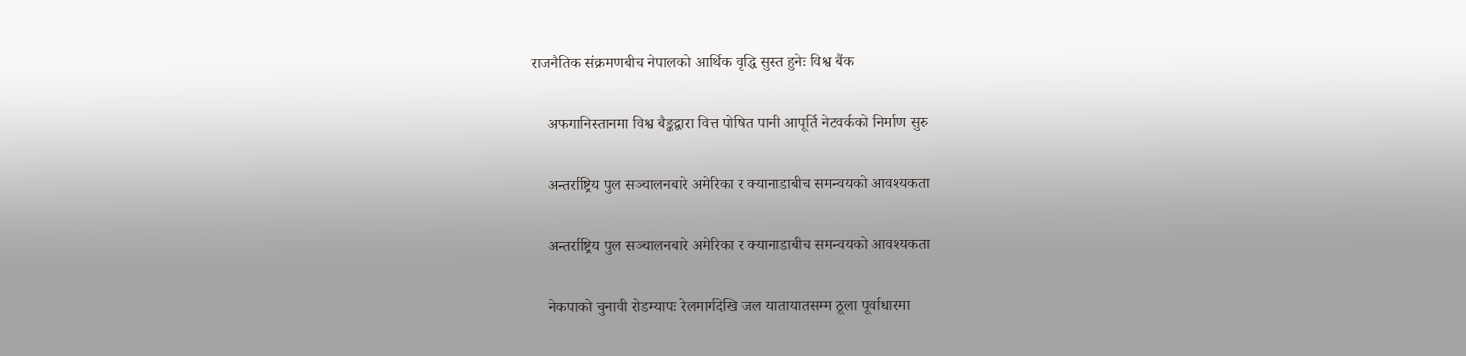राजनैतिक संक्रमणबीच नेपालको आर्थिक वृद्धि सुस्त हुनेः विश्व बैंक

    अफगानिस्तानमा विश्व बैङ्कद्वारा वित्त पोषित पानी आपूर्ति नेटवर्कको निर्माण सुरु

    अन्तर्राष्ट्रिय पुल सञ्चालनबारे अमेरिका र क्यानाडाबीच समन्वयको आवश्यकता

    अन्तर्राष्ट्रिय पुल सञ्चालनबारे अमेरिका र क्यानाडाबीच समन्वयको आवश्यकता

    नेकपाको चुनावी रोडम्यापः रेलमार्गदेखि जल यातायातसम्म ठूला पूर्वाधारमा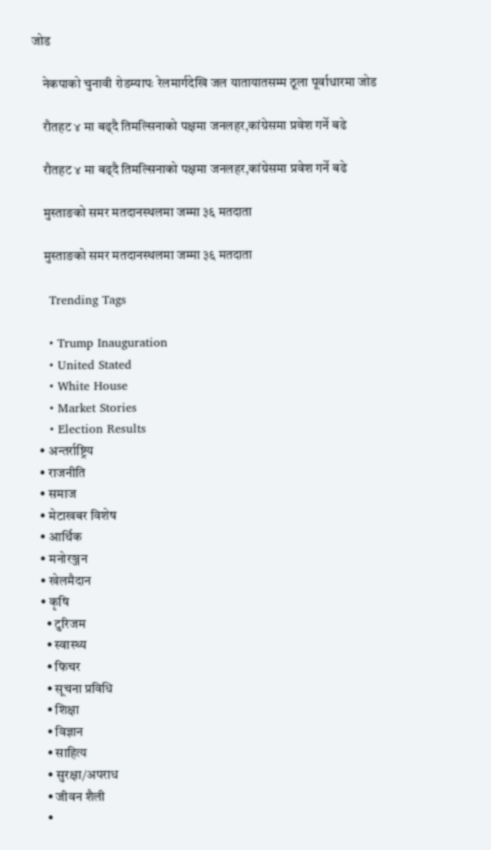जोड

    नेकपाको चुनावी रोडम्यापः रेलमार्गदेखि जल यातायातसम्म ठूला पूर्वाधारमा जोड

    रौतहट ४ मा बढ्दै तिमल्सिनाको पक्षमा जनलहर,कांग्रेसमा प्रवेश गर्ने बढे

    रौतहट ४ मा बढ्दै तिमल्सिनाको पक्षमा जनलहर,कांग्रेसमा प्रवेश गर्ने बढे

    मुस्ताङको समर मतदानस्थलमा जम्मा ३६ मतदाता

    मुस्ताङको समर मतदानस्थलमा जम्मा ३६ मतदाता

    Trending Tags

    • Trump Inauguration
    • United Stated
    • White House
    • Market Stories
    • Election Results
  • अन्तर्राष्ट्रिय
  • राजनीति
  • समाज
  • मेटाखबर विशेष
  • आर्थिक
  • मनोरञ्जन
  • खेलमैदान
  • कृषि
    • टुरिजम
    • स्वास्थ्य
    • फिचर
    • सूचना प्रविधि
    • शिक्षा
    • विज्ञान
    • साहित्य
    • सुरक्षा/अपराध
    • जीवन शैली
    •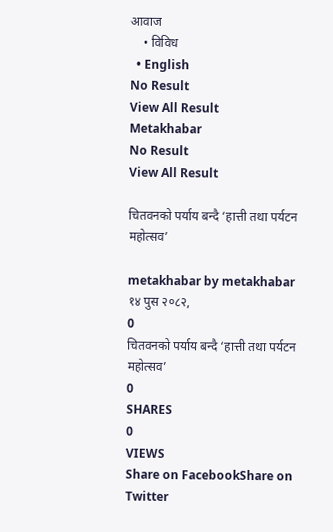आवाज
    • विविध
  • English
No Result
View All Result
Metakhabar
No Result
View All Result

चितवनको पर्याय बन्दै ‘हात्ती तथा पर्यटन महोत्सव’

metakhabar by metakhabar
१४ पुस २०८२,
0
चितवनको पर्याय बन्दै ‘हात्ती तथा पर्यटन महोत्सव’
0
SHARES
0
VIEWS
Share on FacebookShare on Twitter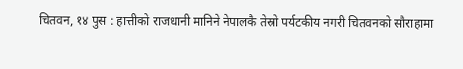चितवन, १४ पुस : हात्तीको राजधानी मानिने नेपालकै तेस्रो पर्यटकीय नगरी चितवनको सौराहामा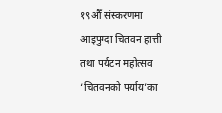१९औँ संस्करणमा आइपुग्दा चितवन हात्ती तथा पर्यटन महोत्सव ‘चितवनको पर्याय’का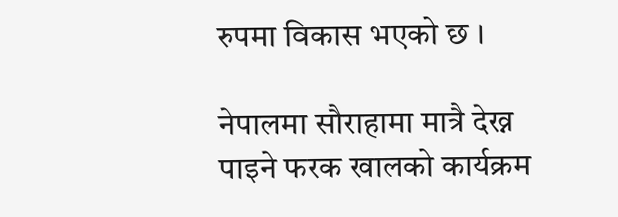रुपमा विकास भएको छ ।

नेपालमा सौराहामा मात्रै देख्न पाइने फरक खालको कार्यक्रम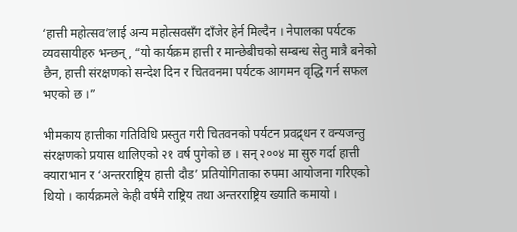‘हात्ती महोत्सव’लाई अन्य महोत्सवसँग दाँजेर हेर्न मिल्दैन । नेपालका पर्यटक व्यवसायीहरु भन्छन्, “यो कार्यक्रम हात्ती र मान्छेबीचको सम्बन्ध सेतु मात्रै बनेको छैन, हात्ती संरक्षणको सन्देश दिन र चितवनमा पर्यटक आगमन वृद्धि गर्न सफल भएको छ ।”

भीमकाय हात्तीका गतिविधि प्रस्तुत गरी चितवनको पर्यटन प्रवद्र्धन र वन्यजन्तु संरक्षणको प्रयास थालिएको २१ वर्ष पुगेको छ । सन् २००४ मा सुरु गर्दा हात्ती क्याराभान र ‘अन्तरराष्ट्रिय हात्ती दौड’ प्रतियोगिताका रुपमा आयोजना गरिएको थियो । कार्यक्रमले केही वर्षमै राष्ट्रिय तथा अन्तरराष्ट्रिय ख्याति कमायो ।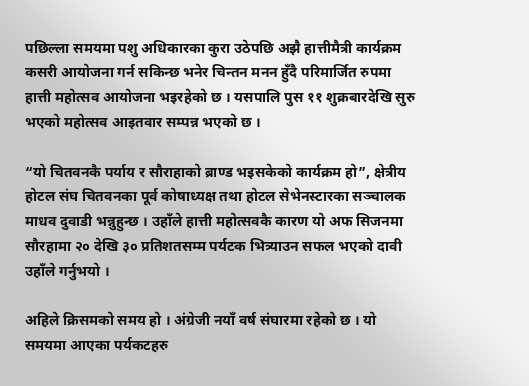पछिल्ला समयमा पशु अधिकारका कुरा उठेपछि अझै हात्तीमैत्री कार्यक्रम कसरी आयोजना गर्न सकिन्छ भनेर चिन्तन मनन हुँदै परिमार्जित रुपमा हात्ती महोत्सव आयोजना भइरहेको छ । यसपालि पुस ११ शुक्रबारदेखि सुरु भएको महोत्सव आइतवार सम्पन्न भएको छ ।

“यो चितवनकै पर्याय र सौराहाको ब्राण्ड भइसकेको कार्यक्रम हो”, क्षेत्रीय होटल संघ चितवनका पूर्व कोषाध्यक्ष तथा होटल सेभेनस्टारका सञ्चालक माधव दुवाडी भन्नुहुन्छ । उहाँले हात्ती महोत्सवकै कारण यो अफ सिजनमा सौरहामा २० देखि ३० प्रतिशतसम्म पर्यटक भित्र्याउन सफल भएको दावी उहाँले गर्नुभयो ।

अहिले क्रिसमको समय हो । अंग्रेजी नयाँ वर्ष संघारमा रहेको छ । यो समयमा आएका पर्यकटहरु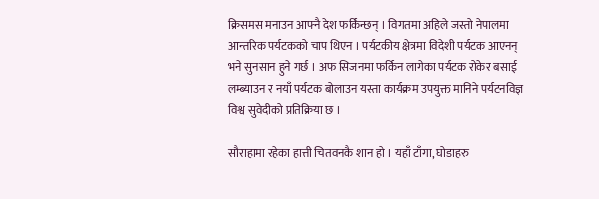क्रिसमस मनाउन आफ्नै देश फर्किन्छन् । विगतमा अहिले जस्तो नेपालमा आन्तरिक पर्यटकको चाप थिएन । पर्यटकीय क्षेत्रमा विदेशी पर्यटक आएनन् भने सुनसान हुने गर्छ । अफ सिजनमा फर्किन लागेका पर्यटक रोकेर बसाई लम्ब्याउन र नयाँ पर्यटक बोलाउन यस्ता कार्यक्रम उपयुक्त मानिने पर्यटनविज्ञ विश्व सुवेदीको प्रतिक्रिया छ ।

सौराहामा रहेका हात्ती चितवनकै शान हो । यहाँ टाँगा, घोडाहरु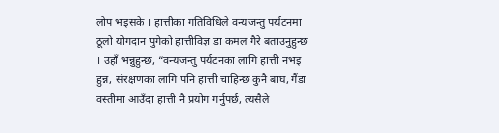लोप भइसके । हात्तीका गतिविधिले वन्यजन्तु पर्यटनमा ठूलो योगदान पुगेको हात्तीविज्ञ डा कमल गैरे बताउनुहुन्छ । उहाँ भन्नुहुन्छ, “वन्यजन्तु पर्यटनका लागि हात्ती नभइ हुन्न, संरक्षणका लागि पनि हात्ती चाहिन्छ कुनै बाघ, गैंडा वस्तीमा आउँदा हात्ती नै प्रयोग गर्नुपर्छ, त्यसैले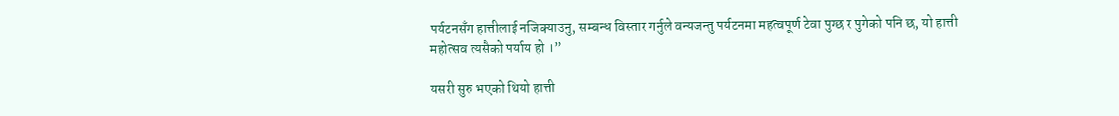पर्यटनसँग हात्तीलाई नजिक्याउनु, सम्बन्ध विस्तार गर्नुले वन्यजन्तु पर्यटनमा महत्वपूर्ण टेवा पुग्छ र पुगेको पनि छ, यो हात्ती महोत्सव त्यसैको पर्याय हो ।”

यसरी सुरु भएको थियो हात्ती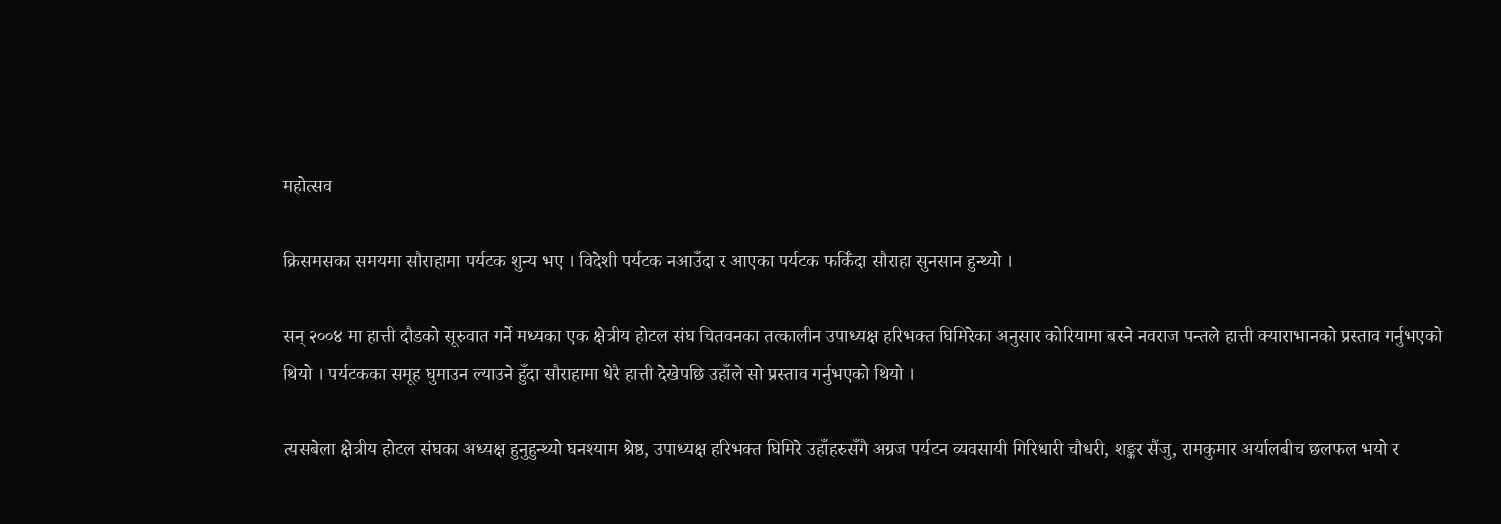महोत्सव

क्रिसमसका समयमा सौराहामा पर्यटक शुन्य भए । विदेशी पर्यटक नआउँदा र आएका पर्यटक फर्किँदा सौराहा सुनसान हुन्थ्यो ।

सन् २००४ मा हात्ती दौडको सूरुवात गर्ने मध्यका एक क्षेत्रीय होटल संघ चितवनका तत्कालीन उपाध्यक्ष हरिभक्त घिमिरेका अनुसार कोरियामा बस्ने नवराज पन्तले हात्ती क्याराभानको प्रस्ताव गर्नुभएको थियो । पर्यटकका समूह घुमाउन ल्याउने हुँदा सौराहामा धेरै हात्ती देखेपछि उहाँले सो प्रस्ताव गर्नुभएको थियो ।

त्यसबेला क्षेत्रीय होटल संघका अध्यक्ष हुनुहुन्थ्यो घनश्याम श्रेष्ठ, उपाध्यक्ष हरिभक्त घिमिरे उहाँहरुसँगै अग्रज पर्यटन व्यवसायी गिरिधारी चौधरी, शङ्कर सैंजु, रामकुमार अर्यालबीच छलफल भयो र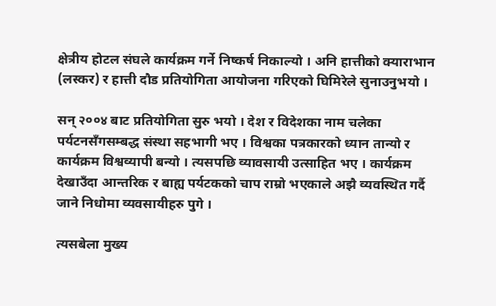क्षेत्रीय होटल संघले कार्यक्रम गर्ने निष्कर्ष निकाल्यो । अनि हात्तीको क्याराभान (लस्कर) र हात्ती दौड प्रतियोगिता आयोजना गरिएको घिमिरेले सुनाउनुभयो ।

सन् २००४ बाट प्रतियोगिता सुरु भयो । देश र विदेशका नाम चलेका पर्यटनसँगसम्बद्ध संस्था सहभागी भए । विश्वका पत्रकारको ध्यान तान्यो र कार्यक्रम विश्वव्यापी बन्यो । त्यसपछि व्यावसायी उत्साहित भए । कार्यक्रम देखाउँदा आन्तरिक र बाह्य पर्यटकको चाप राम्रो भएकाले अझै व्यवस्थित गर्दै जाने निधोमा व्यवसायीहरु पुगे ।

त्यसबेला मुख्य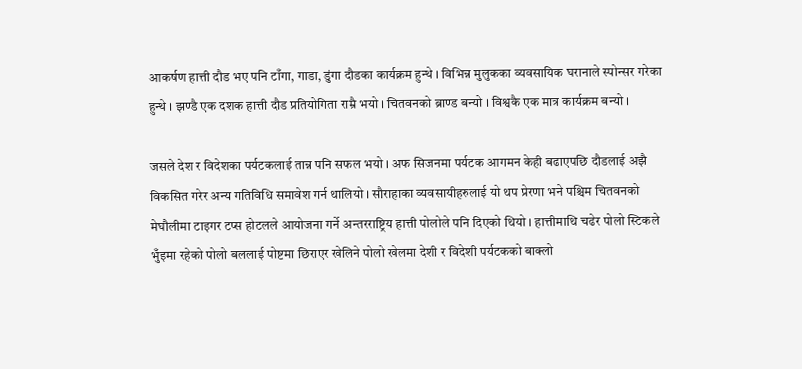आकर्षण हात्ती दौड भए पनि टाँगा, गाडा, डुंगा दौडका कार्यक्रम हुन्थे । विभिन्न मुलुकका व्यवसायिक घरानाले स्पोन्सर गरेका हुन्थे । झण्डै एक दशक हात्ती दौड प्रतियोगिता राम्रै भयो । चितवनको ब्राण्ड बन्यो । विश्वकै एक मात्र कार्यक्रम बन्यो ।

जसले देश र विदेशका पर्यटकलाई तान्न पनि सफल भयो । अफ सिजनमा पर्यटक आगमन केही बढाएपछि दौडलाई अझै विकसित गरेर अन्य गतिविधि समावेश गर्न थालियो । सौराहाका व्यवसायीहरुलाई यो थप प्रेरणा भने पश्चिम चितवनको मेघौलीमा टाइगर टप्स होटलले आयोजना गर्ने अन्तरराष्ट्रिय हात्ती पोलोले पनि दिएको थियो । हात्तीमाथि चढेर पोलो स्टिकले भुँइमा रहेको पोलो बललाई पोष्टमा छिराएर खेलिने पोलो खेलमा देशी र विदेशी पर्यटकको बाक्लो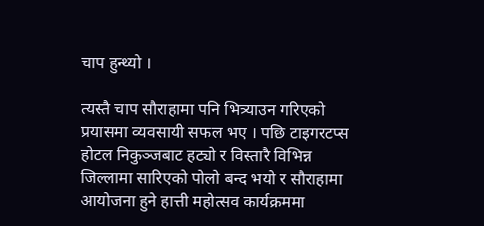चाप हुन्थ्यो ।

त्यस्तै चाप सौराहामा पनि भित्र्याउन गरिएको प्रयासमा व्यवसायी सफल भए । पछि टाइगरटप्स होटल निकुञ्जबाट हट्यो र विस्तारै विभिन्न जिल्लामा सारिएको पोलो बन्द भयो र सौराहामा आयोजना हुने हात्ती महोत्सव कार्यक्रममा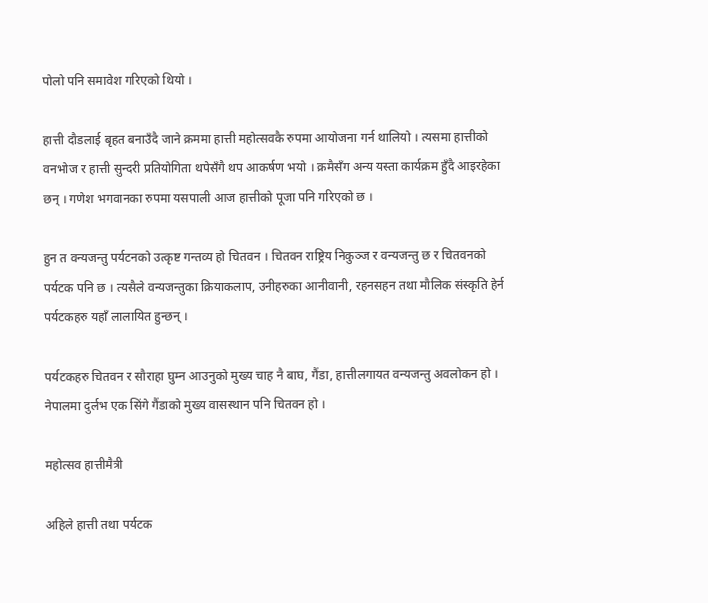पोलो पनि समावेश गरिएको थियो ।

हात्ती दौडलाई बृहत बनाउँदै जाने क्रममा हात्ती महोत्सवकै रुपमा आयोजना गर्न थालियो । त्यसमा हात्तीको वनभोज र हात्ती सुन्दरी प्रतियोगिता थपेसँगै थप आकर्षण भयो । क्रमैसँग अन्य यस्ता कार्यक्रम हुँदै आइरहेका छन् । गणेश भगवानका रुपमा यसपाली आज हात्तीको पूजा पनि गरिएको छ ।

हुन त वन्यजन्तु पर्यटनको उत्कृष्ट गन्तव्य हो चितवन । चितवन राष्ट्रिय निकुञ्ज र वन्यजन्तु छ र चितवनको पर्यटक पनि छ । त्यसैले वन्यजन्तुका क्रियाकलाप, उनीहरुका आनीवानी, रहनसहन तथा मौलिक संस्कृति हेर्न पर्यटकहरु यहाँ लालायित हुन्छन् ।

पर्यटकहरु चितवन र सौराहा घुम्न आउनुको मुख्य चाह नै बाघ, गैंडा, हात्तीलगायत वन्यजन्तु अवलोकन हो । नेपालमा दुर्लभ एक सिंगे गैंडाको मुख्य वासस्थान पनि चितवन हो ।

महोत्सव हात्तीमैत्री

अहिले हात्ती तथा पर्यटक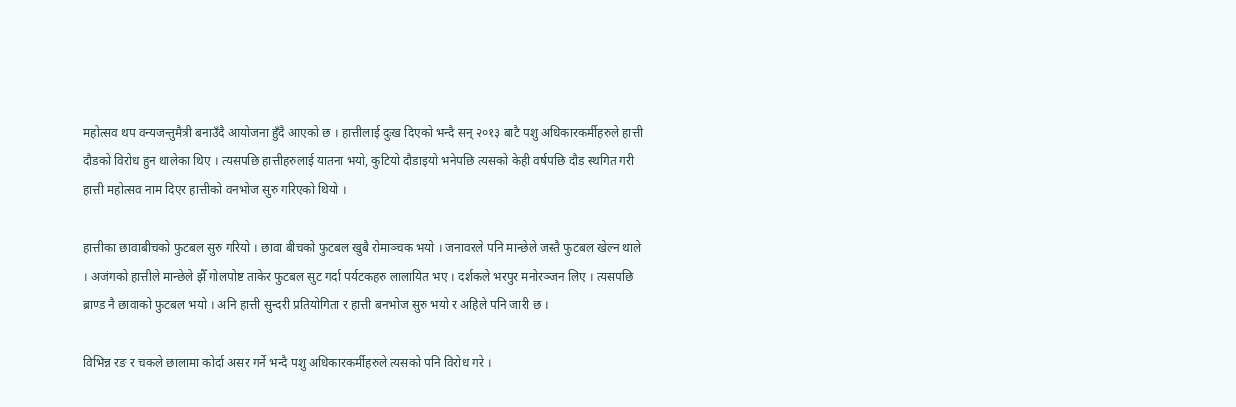महोत्सव थप वन्यजन्तुमैत्री बनाउँदै आयोजना हुँदै आएको छ । हात्तीलाई दुःख दिएको भन्दै सन् २०१३ बाटै पशु अधिकारकर्मीहरुले हात्ती दौडको विरोध हुन थालेका थिए । त्यसपछि हात्तीहरुलाई यातना भयो, कुटियो दौडाइयो भनेपछि त्यसको केही वर्षपछि दौड स्थगित गरी हात्ती महोत्सव नाम दिएर हात्तीको वनभोज सुरु गरिएको थियो ।

हात्तीका छावाबीचको फुटबल सुरु गरियो । छावा बीचको फुटबल खुबै रोमाञ्चक भयो । जनावरले पनि मान्छेले जस्तै फुटबल खेल्न थाले । अजंगको हात्तीले मान्छेले झैँ गोलपोष्ट ताकेर फुटबल सुट गर्दा पर्यटकहरु लालायित भए । दर्शकले भरपुर मनोरञ्जन लिए । त्यसपछि ब्राण्ड नै छावाको फुटबल भयो । अनि हात्ती सुन्दरी प्रतियोगिता र हात्ती बनभोज सुरु भयो र अहिले पनि जारी छ ।

विभिन्न रङ र चकले छालामा कोर्दा असर गर्ने भन्दै पशु अधिकारकर्मीहरुले त्यसको पनि विरोध गरे ।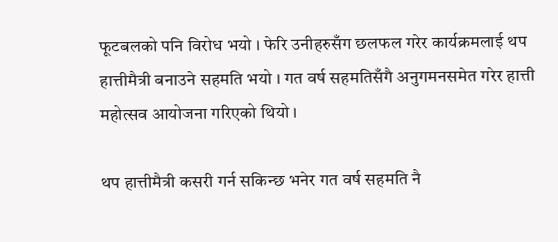फूटबलको पनि विरोध भयो । फेरि उनीहरुसँग छलफल गरेर कार्यक्रमलाई थप हात्तीमैत्री बनाउने सहमति भयो । गत वर्ष सहमतिसँगै अनुगमनसमेत गरेर हात्ती महोत्सव आयोजना गरिएको थियो ।

थप हात्तीमैत्री कसरी गर्न सकिन्छ भनेर गत वर्ष सहमति नै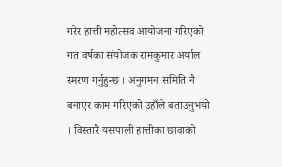गरेर हात्ती महोत्सव आयोजना गरिएको गत वर्षका संयोजक रामकुमार अर्याल स्मरण गर्नुहुन्छ । अनुगमन समिति नै बनाएर काम गरिएको उहाँले बताउनुभयो । विस्तारै यसपाली हात्तीका छावाको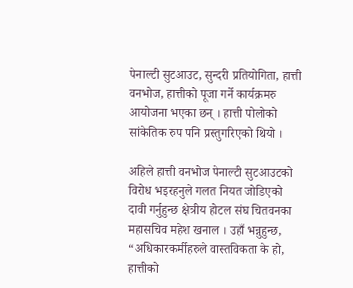पेनाल्टी सुटआउट, सुन्दरी प्रतियोगिता, हात्ती वनभोज, हात्तीको पूजा गर्ने कार्यक्रमरु आयोजना भएका छन् । हात्ती पोलोको सांकेतिक रुप पनि प्रस्तुगरिएको थियो ।

अहिले हात्ती वनभोज पेनाल्टी सुटआउटको विरोध भइरहनुले गलत नियत जोडिएको दावी गर्नुहुन्छ क्षेत्रीय होटल संघ चितवनका महासचिव महेश खनाल । उहाँ भन्नुहुन्छ, “अधिकारकर्मीहरुले वास्तविकता के हो, हात्तीको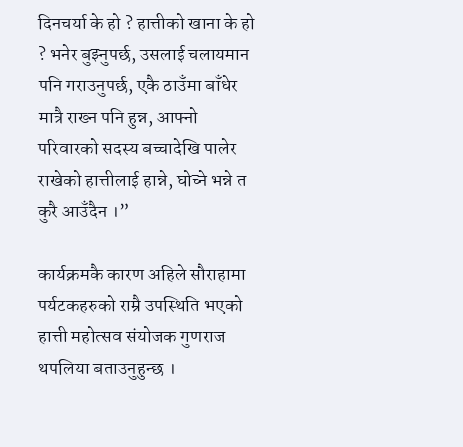दिनचर्या के हो ? हात्तीको खाना के हो ? भनेर बुझ्नुपर्छ, उसलाई चलायमान पनि गराउनुपर्छ, एकै ठाउँमा बाँधेर मात्रै राख्न पनि हुन्न, आफ्नो परिवारको सदस्य बच्चादेखि पालेर राखेको हात्तीलाई हान्ने, घोच्ने भन्ने त कुरै आउँदैन ।”

कार्यक्रमकै कारण अहिले सौराहामा पर्यटकहरुको राम्रै उपस्थिति भएको हात्ती महोत्सव संयोजक गुणराज थपलिया बताउनुहुन्छ ।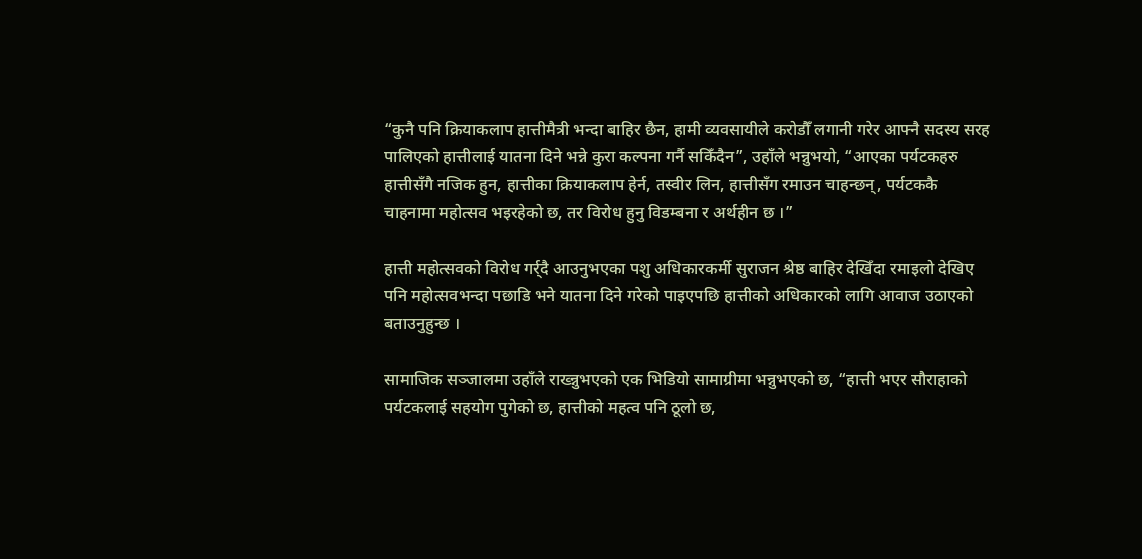“कुनै पनि क्रियाकलाप हात्तीमैत्री भन्दा बाहिर छैन, हामी व्यवसायीले करोडौँ लगानी गरेर आफ्नै सदस्य सरह पालिएको हात्तीलाई यातना दिने भन्ने कुरा कल्पना गर्नै सकिँदैन”, उहाँले भन्नुभयो, “आएका पर्यटकहरु हात्तीसँगै नजिक हुन, हात्तीका क्रियाकलाप हेर्न, तस्वीर लिन, हात्तीसँग रमाउन चाहन्छन्, पर्यटककै चाहनामा महोत्सव भइरहेको छ, तर विरोध हुनु विडम्बना र अर्थहीन छ ।”

हात्ती महोत्सवको विरोध गर्र्दै आउनुभएका पशु अधिकारकर्मी सुराजन श्रेष्ठ बाहिर देखिँदा रमाइलो देखिए पनि महोत्सवभन्दा पछाडि भने यातना दिने गरेको पाइएपछि हात्तीको अधिकारको लागि आवाज उठाएको बताउनुहुन्छ ।

सामाजिक सञ्जालमा उहाँले राख्न्नुभएको एक भिडियो सामाग्रीमा भन्नुभएको छ, “हात्ती भएर सौराहाको पर्यटकलाई सहयोग पुगेको छ, हात्तीको महत्व पनि ठूलो छ,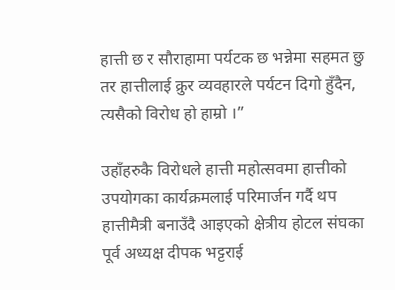हात्ती छ र सौराहामा पर्यटक छ भन्नेमा सहमत छु तर हात्तीलाई क्रुर व्यवहारले पर्यटन दिगो हुँदैन, त्यसैको विरोध हो हाम्रो ।”

उहाँहरुकै विरोधले हात्ती महोत्सवमा हात्तीको उपयोगका कार्यक्रमलाई परिमार्जन गर्दै थप हात्तीमैत्री बनाउँदै आइएको क्षेत्रीय होटल संघका पूर्व अध्यक्ष दीपक भट्टराई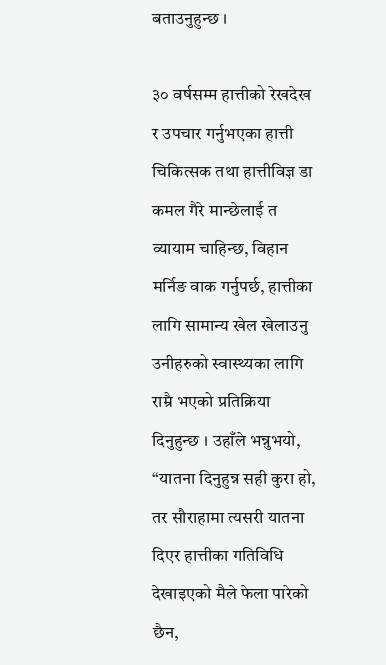बताउनुहुन्छ ।

३० वर्षसम्म हात्तीको रेखदेख र उपचार गर्नुभएका हात्ती चिकित्सक तथा हात्तीविज्ञ डा कमल गैरे मान्छेलाई त व्यायाम चाहिन्छ, विहान मर्निङ वाक गर्नुपर्छ, हात्तीका लागि सामान्य खेल खेलाउनु उनीहरुको स्वास्थ्यका लागि राम्रै भएको प्रतिक्रिया दिनुहुन्छ । उहाँले भन्नुभयो, “यातना दिनुहुन्न सही कुरा हो, तर सौराहामा त्यसरी यातना दिएर हात्तीका गतिविधि देखाइएको मैले फेला पारेको छैन,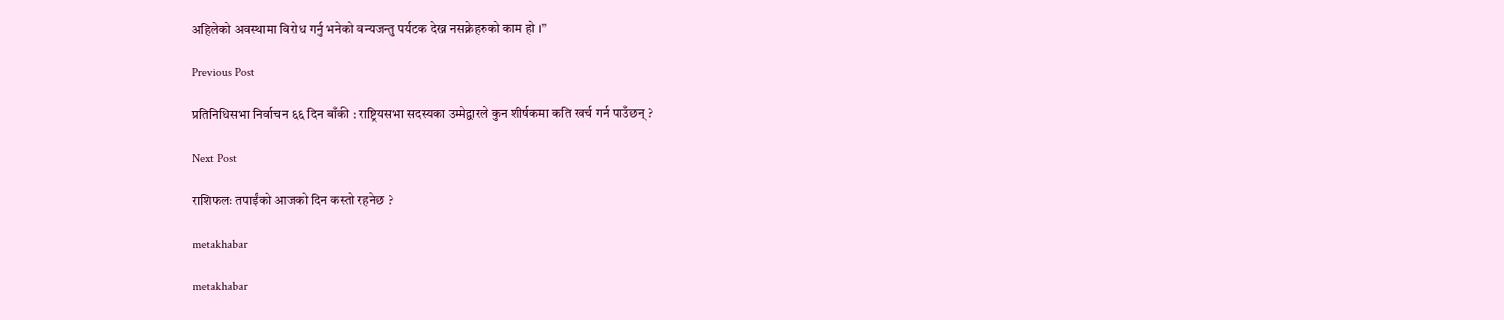अहिलेको अवस्थामा विरोध गर्नु भनेको वन्यजन्तु पर्यटक देख्न नसक्नेहरुको काम हो ।”

Previous Post

प्रतिनिधिसभा निर्वाचन ६६ दिन बाँकी : राष्ट्रियसभा सदस्यका उम्मेद्वारले कुन शीर्षकमा कति खर्च गर्न पाउँछन् ?

Next Post

राशिफलः तपाईंको आजको दिन कस्तो रहनेछ ?

metakhabar

metakhabar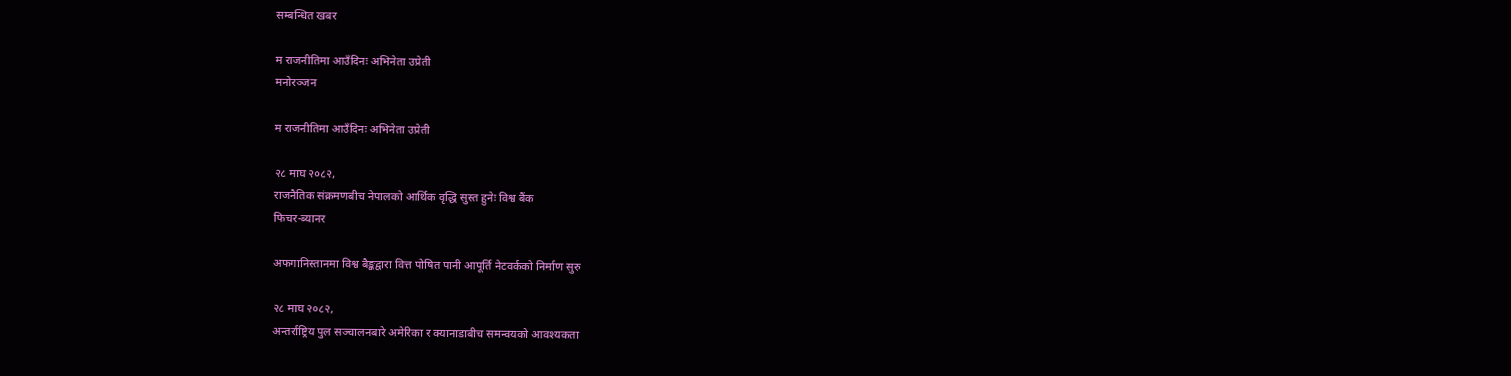सम्बन्धित खबर

म राजनीतिमा आउँदिनः अभिनेता उप्रेती
मनोरञ्जन

म राजनीतिमा आउँदिनः अभिनेता उप्रेती

२८ माघ २०८२,
राजनैतिक संक्रमणबीच नेपालको आर्थिक वृद्धि सुस्त हुनेः विश्व बैंक
फिचर-ब्यानर

अफगानिस्तानमा विश्व बैङ्कद्वारा वित्त पोषित पानी आपूर्ति नेटवर्कको निर्माण सुरु

२८ माघ २०८२,
अन्तर्राष्ट्रिय पुल सञ्चालनबारे अमेरिका र क्यानाडाबीच समन्वयको आवश्यकता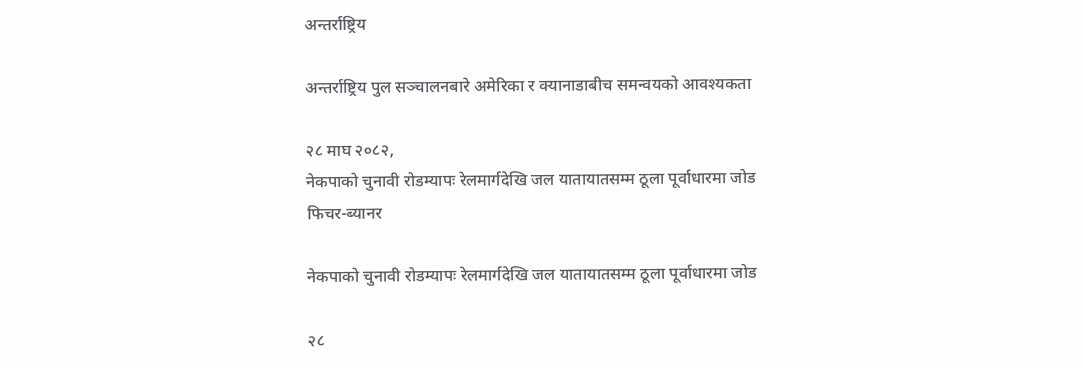अन्तर्राष्ट्रिय

अन्तर्राष्ट्रिय पुल सञ्चालनबारे अमेरिका र क्यानाडाबीच समन्वयको आवश्यकता

२८ माघ २०८२,
नेकपाको चुनावी रोडम्यापः रेलमार्गदेखि जल यातायातसम्म ठूला पूर्वाधारमा जोड
फिचर-ब्यानर

नेकपाको चुनावी रोडम्यापः रेलमार्गदेखि जल यातायातसम्म ठूला पूर्वाधारमा जोड

२८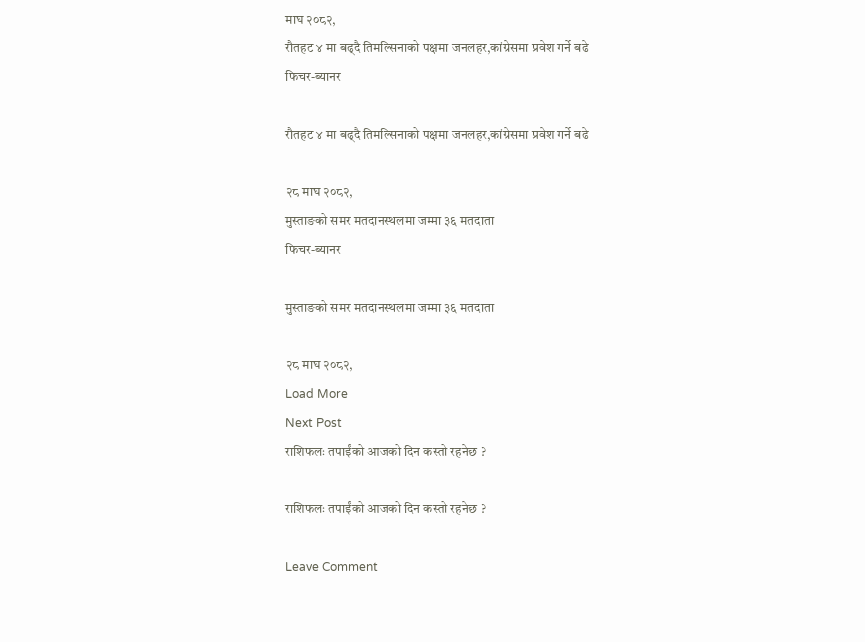माघ २०८२,
रौतहट ४ मा बढ्दै तिमल्सिनाको पक्षमा जनलहर,कांग्रेसमा प्रवेश गर्ने बढे
फिचर-ब्यानर

रौतहट ४ मा बढ्दै तिमल्सिनाको पक्षमा जनलहर,कांग्रेसमा प्रवेश गर्ने बढे

२८ माघ २०८२,
मुस्ताङको समर मतदानस्थलमा जम्मा ३६ मतदाता
फिचर-ब्यानर

मुस्ताङको समर मतदानस्थलमा जम्मा ३६ मतदाता

२८ माघ २०८२,
Load More
Next Post
राशिफलः तपाईंको आजको दिन कस्तो रहनेछ ?

राशिफलः तपाईंको आजको दिन कस्तो रहनेछ ?

Leave Comment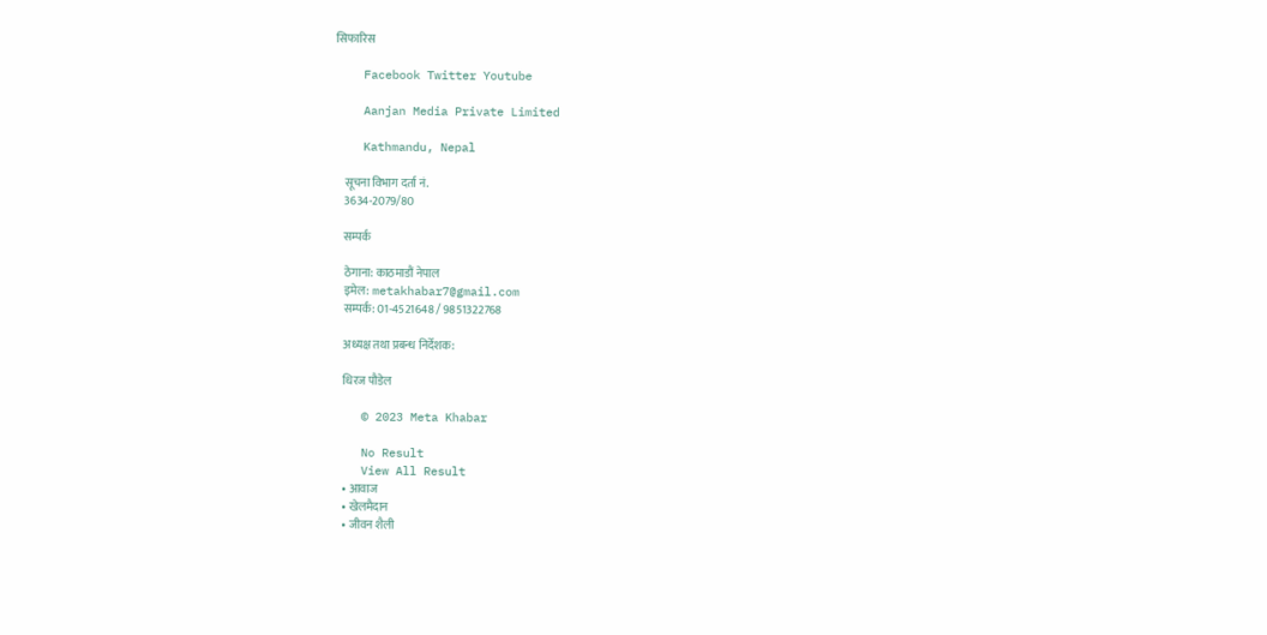सिफारिस

    Facebook Twitter Youtube

    Aanjan Media Private Limited

    Kathmandu, Nepal

    सूचना विभाग दर्ता नं.
    3634-2079/80

    सम्पर्क

    ठेगाना: काठमाडौं नेपाल
    इमेल: metakhabar7@gmail.com
    सम्पर्क: 01-4521648 / 9851322768

    अध्यक्ष तथा प्रबन्ध निर्देशक:

    धिरज पौडेल

    © 2023 Meta Khabar

    No Result
    View All Result
    • आवाज
    • खेलमैदान
    • जीवन शैली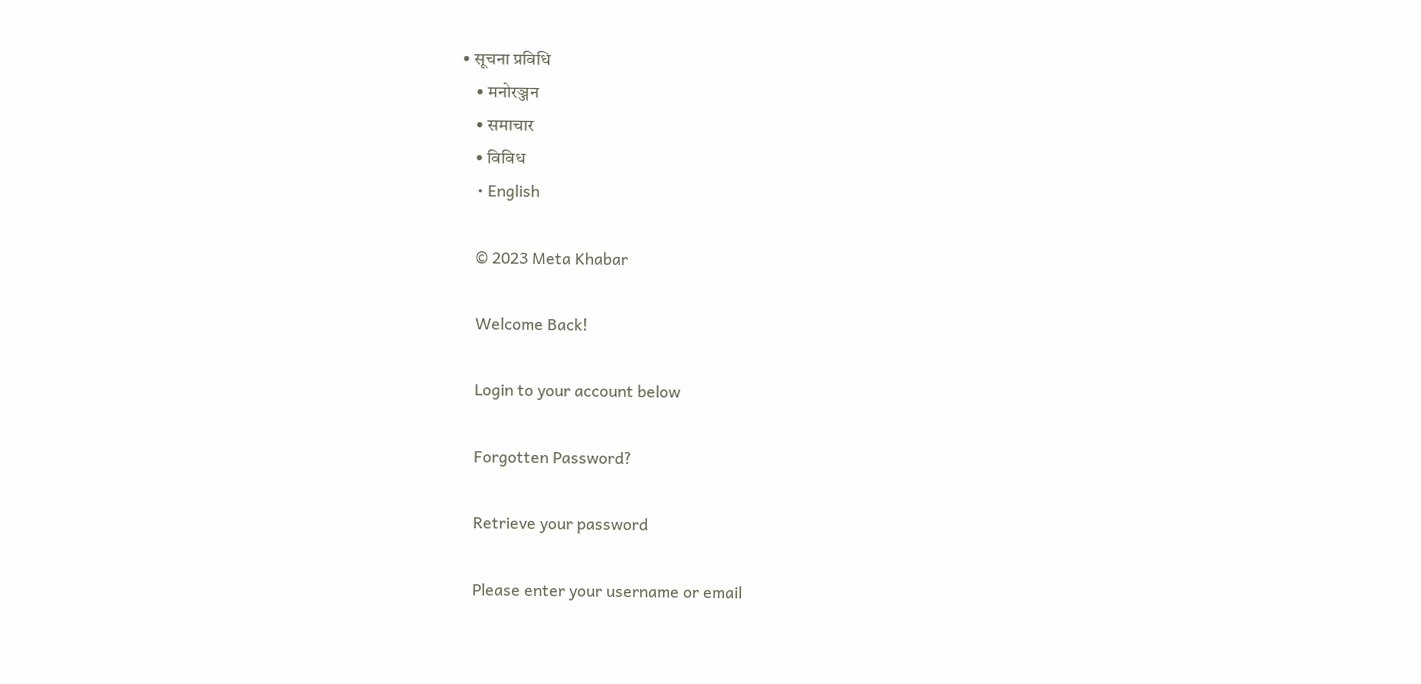• सूचना प्रविधि
    • मनोरञ्जन
    • समाचार
    • विविध
    • English

    © 2023 Meta Khabar

    Welcome Back!

    Login to your account below

    Forgotten Password?

    Retrieve your password

    Please enter your username or email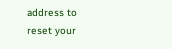address to reset your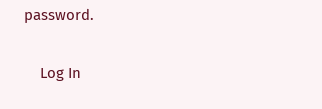password.

    Log In